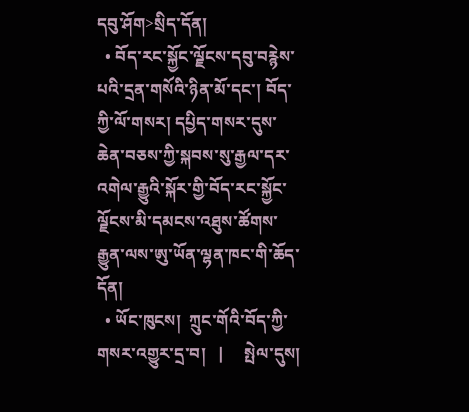དབུ་ཤོག>སྲིད་དོན།
  • བོད་རང་སྐྱོང་ལྗོངས་དབུ་བརྙེས་པའི་དྲན་གསོའི་ཉིན་མོ་དང་། བོད་ཀྱི་ལོ་གསར། དཔྱིད་གསར་དུས་ཆེན་བཅས་ཀྱི་སྐབས་སུ་རྒྱལ་དར་འགེལ་རྒྱུའི་སྐོར་གྱི་བོད་རང་སྐྱོང་ལྗོངས་མི་དམངས་འཐུས་ཚོགས་རྒྱུན་ལས་ཨུ་ཡོན་ལྷན་ཁང་གི་ཆོད་དོན།
  • ཡོང་ཁུངས།  ཀྲུང་གོའི་བོད་ཀྱི་གསར་འགྱུར་དྲ་བ།   |     སྤེལ་དུས།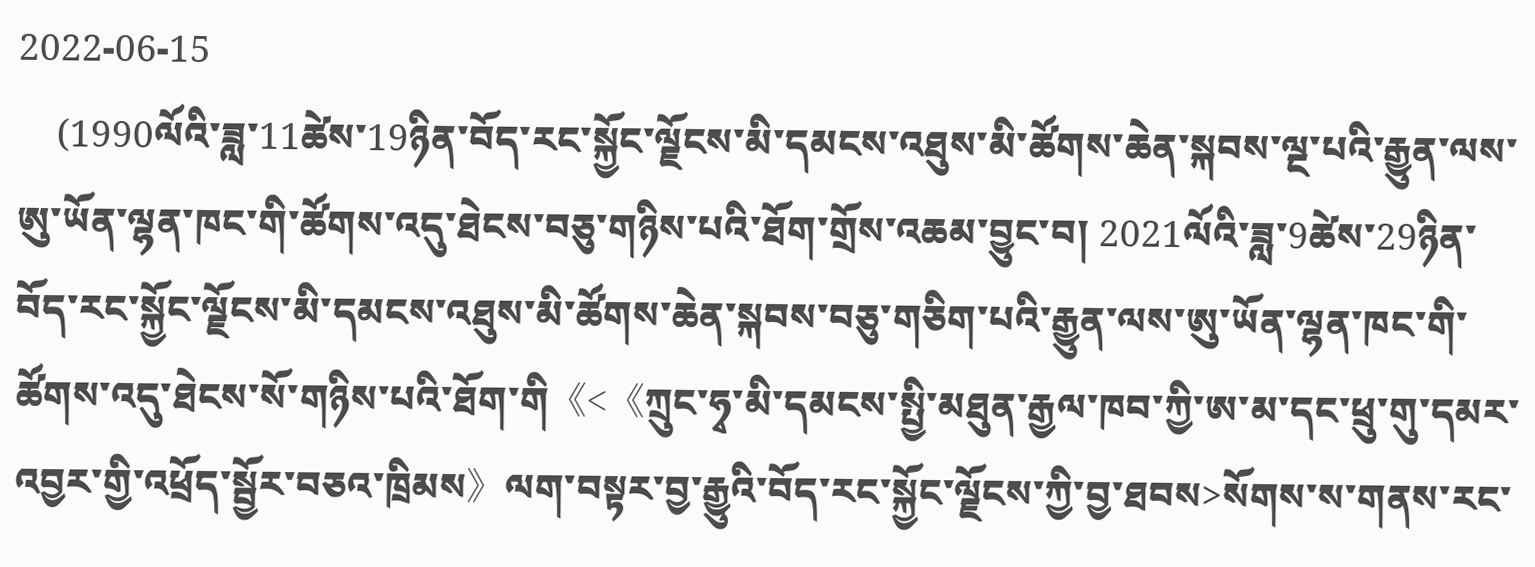2022-06-15
    (1990ལོའི་ཟླ་11ཚེས་19ཉིན་བོད་རང་སྐྱོང་ལྗོངས་མི་དམངས་འཐུས་མི་ཚོགས་ཆེན་སྐབས་ལྔ་པའི་རྒྱུན་ལས་ཨུ་ཡོན་ལྷན་ཁང་གི་ཚོགས་འདུ་ཐེངས་བཅུ་གཉིས་པའི་ཐོག་གྲོས་འཆམ་བྱུང་བ། 2021ལོའི་ཟླ་9ཚེས་29ཉིན་བོད་རང་སྐྱོང་ལྗོངས་མི་དམངས་འཐུས་མི་ཚོགས་ཆེན་སྐབས་བཅུ་གཅིག་པའི་རྒྱུན་ལས་ཨུ་ཡོན་ལྷན་ཁང་གི་ཚོགས་འདུ་ཐེངས་སོ་གཉིས་པའི་ཐོག་གི《<《ཀྲུང་ཧྭ་མི་དམངས་སྤྱི་མཐུན་རྒྱལ་ཁབ་ཀྱི་ཨ་མ་དང་ཕྲུ་གུ་དམར་འབྱར་གྱི་འཕྲོད་སྦྱོར་བཅའ་ཁྲིམས》ལག་བསྟར་བྱ་རྒྱུའི་བོད་རང་སྐྱོང་ལྗོངས་ཀྱི་བྱ་ཐབས>སོགས་ས་གནས་རང་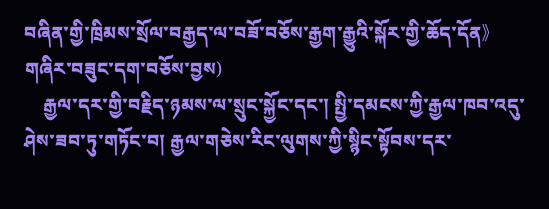བཞིན་གྱི་ཁྲིམས་སྲོལ་བརྒྱད་ལ་བཟོ་བཅོས་རྒྱག་རྒྱུའི་སྐོར་གྱི་ཆོད་དོན》གཞིར་བཟུང་དག་བཅོས་བྱས)
    རྒྱལ་དར་གྱི་བརྗིད་ཉམས་ལ་སྲུང་སྐྱོང་དང་། སྤྱི་དམངས་ཀྱི་རྒྱལ་ཁབ་འདུ་ཤེས་ཟབ་ཏུ་གཏོང་བ། རྒྱལ་གཅེས་རིང་ལུགས་ཀྱི་སྙིང་སྟོབས་དར་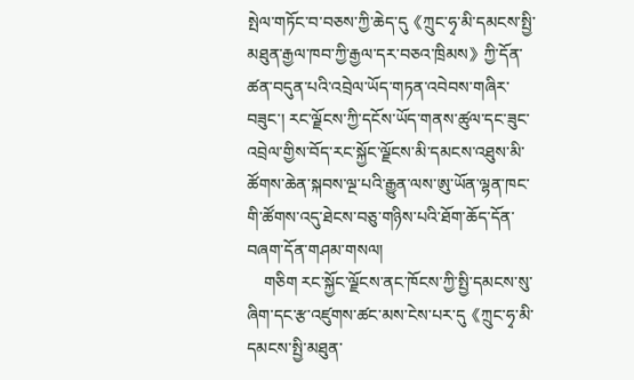སྤེལ་གཏོང་བ་བཅས་ཀྱི་ཆེད་དུ《ཀྲུང་ཧྭ་མི་དམངས་སྤྱི་མཐུན་རྒྱལ་ཁབ་ཀྱི་རྒྱལ་དར་བཅའ་ཁྲིམས》ཀྱི་དོན་ཚན་བདུན་པའི་འབྲེལ་ཡོད་གཏན་འབེབས་གཞིར་བཟུང་། རང་ལྗོངས་ཀྱི་དངོས་ཡོད་གནས་ཚུལ་དང་ཟུང་འབྲེལ་གྱིས་བོད་རང་སྐྱོང་ལྗོངས་མི་དམངས་འཐུས་མི་ཚོགས་ཆེན་སྐབས་ལྔ་པའི་རྒྱུན་ལས་ཨུ་ཡོན་ལྷན་ཁང་གི་ཚོགས་འདུ་ཐེངས་བཅུ་གཉིས་པའི་ཐོག་ཆོད་དོན་བཞག་དོན་གཤམ་གསལ།
    གཅིག རང་སྐྱོང་ལྗོངས་ནང་ཁོངས་ཀྱི་སྤྱི་དམངས་སུ་ཞིག་དང་རྩ་འཛུགས་ཚང་མས་ངེས་པར་དུ《ཀྲུང་ཧྭ་མི་དམངས་སྤྱི་མཐུན་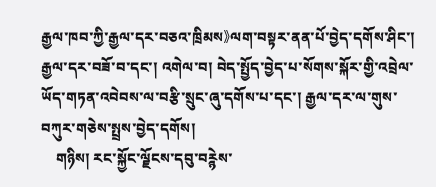རྒྱལ་ཁབ་ཀྱི་རྒྱལ་དར་བཅའ་ཁྲིམས》ལག་བསྟར་ནན་པོ་བྱེད་དགོས་ཤིང་། རྒྱལ་དར་བཟོ་བ་དང་། འགེལ་བ། བེད་སྤྱོད་བྱེད་པ་སོགས་སྐོར་གྱི་འབྲེལ་ཡོད་གཏན་འབེབས་ལ་བརྩི་སྲུང་ཞུ་དགོས་པ་དང་། རྒྱལ་དར་ལ་གུས་བཀུར་གཅེས་སྤྲས་བྱེད་དགོས།
    གཉིས། རང་སྐྱོང་ལྗོངས་དབུ་བཪྙེས་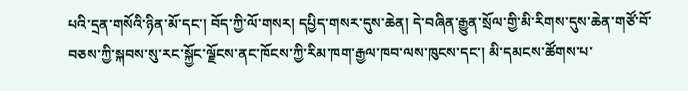པའི་དྲན་གསོའི་ཉིན་མོ་དང་། བོད་ཀྱི་ལོ་གསར། དཔྱིད་གསར་དུས་ཆེན། དེ་བཞིན་རྒྱུན་སྲོལ་གྱི་མི་རིགས་དུས་ཆེན་གཙོ་བོ་བཅས་ཀྱི་སྐབས་སུ་རང་སྐྱོང་ལྗོངས་ནང་ཁོངས་ཀྱི་རིམ་ཁག་རྒྱལ་ཁབ་ལས་ཁུངས་དང་། མི་དམངས་ཚོགས་པ་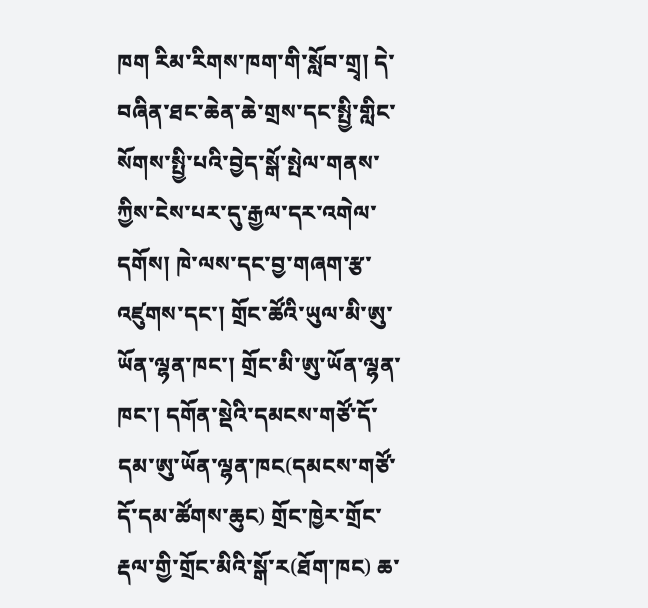ཁག རིམ་རིགས་ཁག་གི་སློབ་གྲྭ། དེ་བཞིན་ཐང་ཆེན་ཆེ་གྲས་དང་སྤྱི་གླིང་སོགས་སྤྱི་པའི་བྱེད་སྒོ་སྤེལ་གནས་ཀྱིས་ངེས་པར་དུ་རྒྱལ་དར་འགེལ་དགོས། ཁེ་ལས་དང་བྱ་གཞག་རྩ་འཛུགས་དང་། གྲོང་ཚོའི་ཡུལ་མི་ཨུ་ཡོན་ལྷན་ཁང་། གྲོང་མི་ཨུ་ཡོན་ལྷན་ཁང་། དགོན་སྡེའི་དམངས་གཙོ་དོ་དམ་ཨུ་ཡོན་ལྷན་ཁང(དམངས་གཙོ་དོ་དམ་ཚོགས་ཆུང) གྲོང་ཁྱེར་གྲོང་རྡལ་གྱི་གྲོང་མིའི་སྒོ་ར(ཐོག་ཁང) ཆ་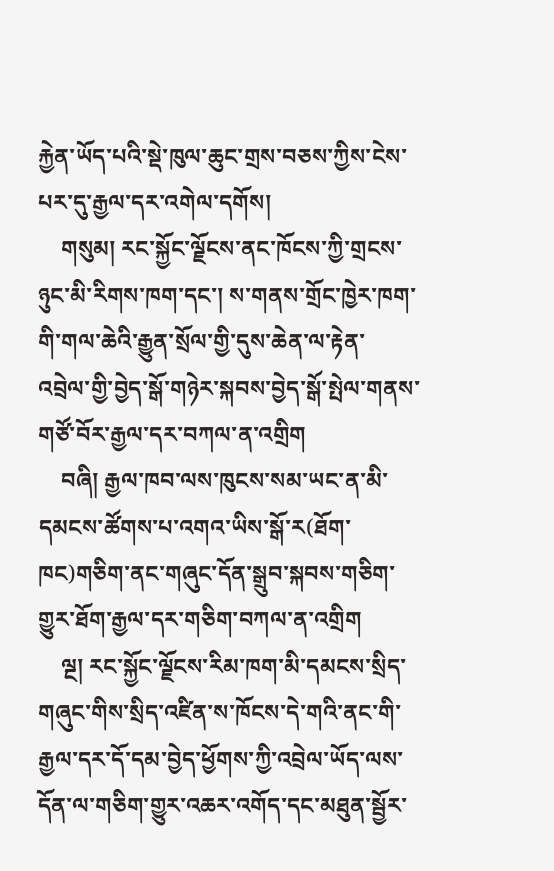རྐྱེན་ཡོད་པའི་སྡེ་ཁུལ་ཆུང་གྲས་བཅས་ཀྱིས་ངེས་པར་དུ་རྒྱལ་དར་འགེལ་དགོས།
    གསུམ། རང་སྐྱོང་ལྗོངས་ནང་ཁོངས་ཀྱི་གྲངས་ཉུང་མི་རིགས་ཁག་དང་། ས་གནས་གྲོང་ཁྱེར་ཁག་གི་གལ་ཆེའི་རྒྱུན་སྲོལ་གྱི་དུས་ཆེན་ལ་རྟེན་འབྲེལ་གྱི་བྱེད་སྒོ་གཉེར་སྐབས་བྱེད་སྒོ་སྤེལ་གནས་གཙོ་བོར་རྒྱལ་དར་བཀལ་ན་འགྲིག
    བཞི། རྒྱལ་ཁབ་ལས་ཁུངས་སམ་ཡང་ན་མི་དམངས་ཚོགས་པ་འགའ་ཡིས་སྒོ་ར(ཐོག་ཁང)གཅིག་ནང་གཞུང་དོན་སྒྲུབ་སྐབས་གཅིག་གྱུར་ཐོག་རྒྱལ་དར་གཅིག་བཀལ་ན་འགྲིག
    ལྔ། རང་སྐྱོང་ལྗོངས་རིམ་ཁག་མི་དམངས་སྲིད་གཞུང་གིས་སྲིད་འཛིན་ས་ཁོངས་དེ་གའི་ནང་གི་རྒྱལ་དར་དོ་དམ་བྱེད་ཕྱོགས་ཀྱི་འབྲེལ་ཡོད་ལས་དོན་ལ་གཅིག་གྱུར་འཆར་འགོད་དང་མཐུན་སྦྱོར་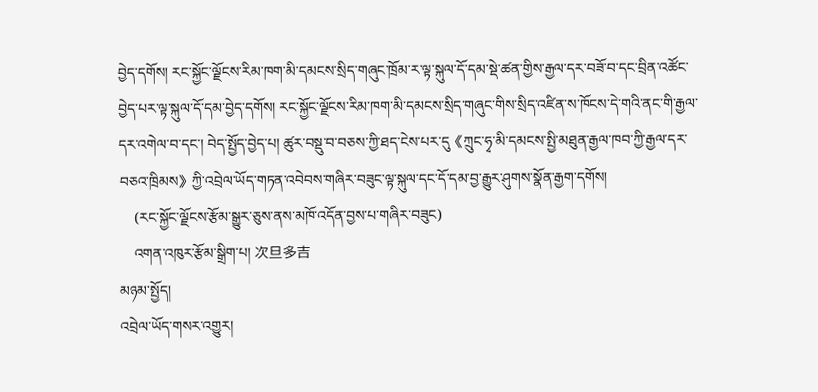བྱེད་དགོས། རང་སྐྱོང་ལྗོངས་རིམ་ཁག་མི་དམངས་སྲིད་གཞུང་ཁྲོམ་ར་ལྟ་སྐུལ་དོ་དམ་སྡེ་ཚན་གྱིས་རྒྱལ་དར་བཟོ་བ་དང་བྲིན་འཚོང་བྱེད་པར་ལྟ་སྐུལ་དོ་དམ་བྱེད་དགོས། རང་སྐྱོང་ལྗོངས་རིམ་ཁག་མི་དམངས་སྲིད་གཞུང་གིས་སྲིད་འཛིན་ས་ཁོངས་དེ་གའི་ནང་གི་རྒྱལ་དར་འགེལ་བ་དང་། བེད་སྤྱོད་བྱེད་པ། ཚུར་བསྡུ་བ་བཅས་ཀྱི་ཐད་ངེས་པར་དུ《ཀྲུང་ཧྭ་མི་དམངས་སྤྱི་མཐུན་རྒྱལ་ཁབ་ཀྱི་རྒྱལ་དར་བཅའ་ཁྲིམས》ཀྱི་འབྲེལ་ཡོད་གཏན་འབེབས་གཞིར་བཟུང་ལྟ་སྐུལ་དང་དོ་དམ་བྱ་རྒྱུར་ཤུགས་སྣོན་རྒྱག་དགོས།
    (རང་སྐྱོང་ལྗོངས་རྩོམ་སྒྱུར་ཅུས་ནས་མཁོ་འདོན་བྱས་པ་གཞིར་བཟུང)
    འགན་འཁུར་རྩོམ་སྒྲིག་པ། 次旦多吉
མཉམ་སྤྱོད།
འབྲེལ་ཡོད་གསར་འགྱུར།